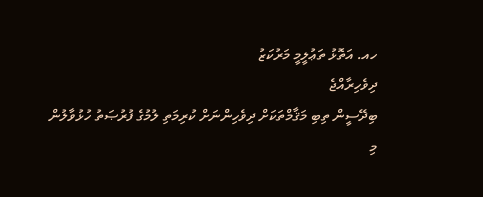ހއ. އަތޮޅު ތަޢުލީމީ މަރުކަޒު
ދިވެހިރާއްޖެ
ބިދޭސީން ތިބި މަޤާމްތަކަށް ދިވެހިންނަށް ކުރިމަތި ލުމުގެ ފުރުޞަތު ހުޅުވާލުން
މި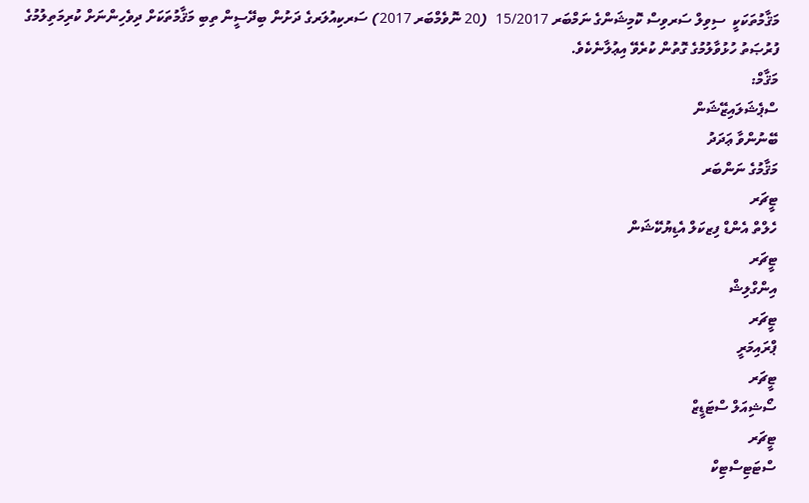މަޤާމުތަކަކީ  ސިވިލް ސަރވިސް ކޮމިޝަންގެ ނަމްބަރ 15/2017  (20 ނޮވެމްބަރ 2017) ސަރކިއުލަރގެ ދަށުން ބިދޭސީން ތިބި މަޤާމުތަކަށް ދިވެހިންނަށް ކުރިމަތިލުމުގެ ފުރުޞަތު ހުޅުވާލުމުގެ ގޮތުން ކުރެވޭ އިޢުލާނެކެވެ.
މަޤާމް:
ސްޕެޝަލައިޒޭޝަން
ބޭނުންވާ ޢަދަދު
މަޤާމުގެ ނަންބަރ
ޓީޗަރ
ހެލްތް އެންޑް ފިޒކަލް އެޑިޔުކޭޝަން
ޓީޗަރ
އިންގްލިޝް
ޓީޗަރ
ޕްރައިމަރީ
ޓީޗަރ
ސޯޝިއަލް ސްޓަޑީޒް
ޓީޗަރ
ސްޓަޓިސްޓިކް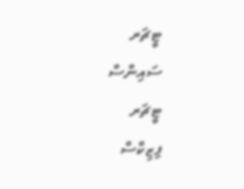ޓީޗަރ
ސައިންސް
ޓީޗަރ
ފިޒިކްސް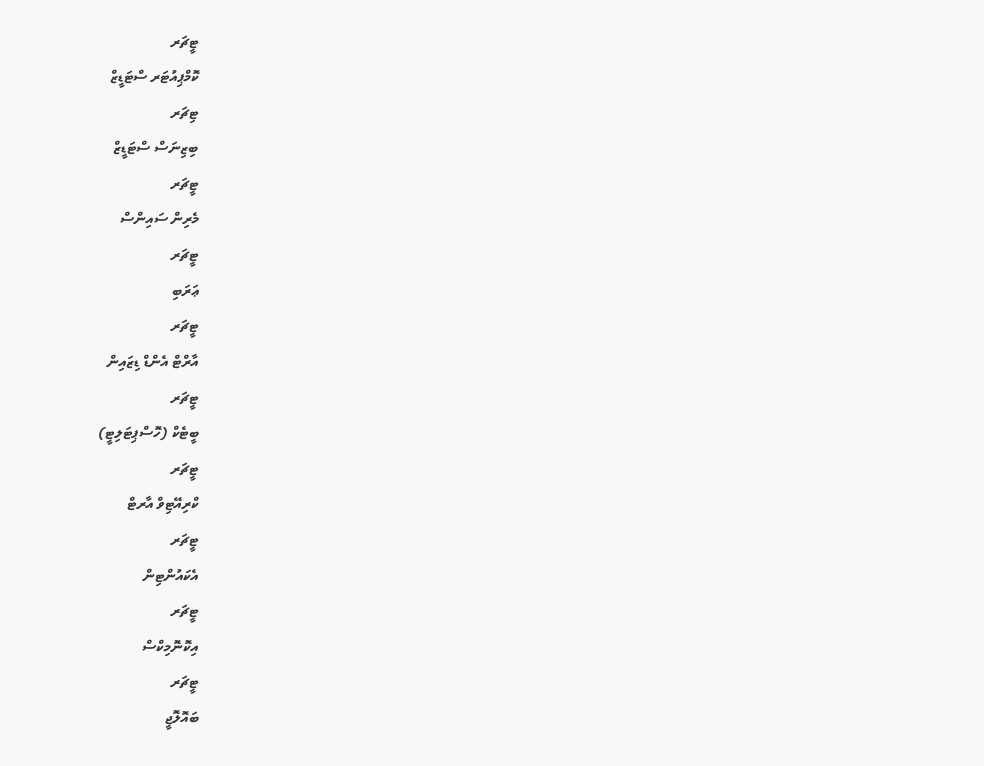ޓީޗަރ
ކޮމްޕިއުޓަރ ސްޓަޑީޒް
ޓިޗަރ
ބިޒިނަސް ސްޓަޑީޒް
ޓީޗަރ
މެރިން ސައިންސް
ޓީޗަރ
ޢަރަބި
ޓީޗަރ
އާރްޓް އެންޑް ޑިޒައިން
ޓީޗަރ
ބީޓެކް (ހޮސްޕިޓަލިޓީ)
ޓީޗަރ
ކްރިއޭޓިވް އާރޓް
ޓީޗަރ
އެކައުންޓިން
ޓީޗަރ
އިކޮނޮމިކްސް
ޓީޗަރ
ބައޮލޮޖީ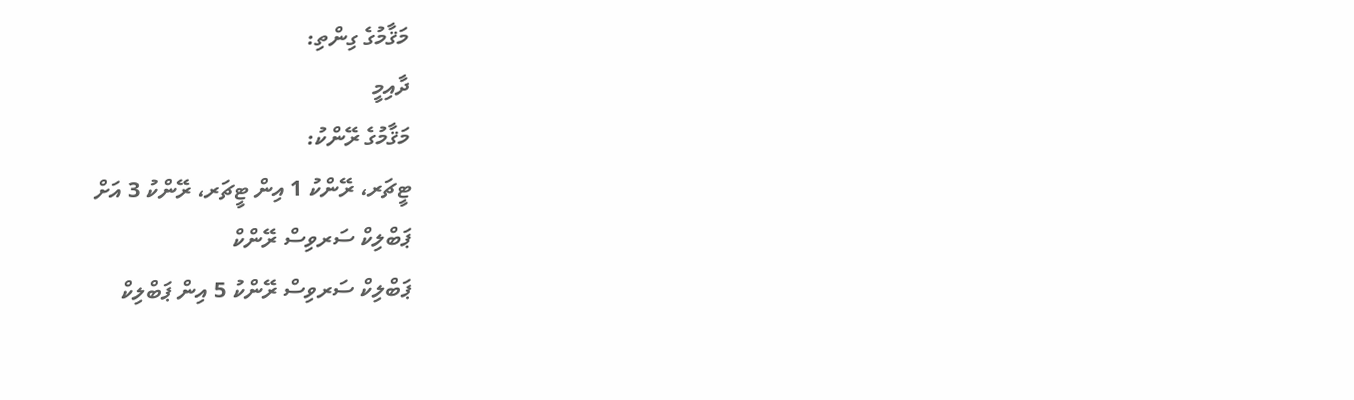މަޤާމުގެ ގިންތި:
ދާއިމީ
މަޤާމުގެ ރޭންކު:
ޓީޗަރ، ރޭންކު 1 އިން ޓީޗަރ، ރޭންކު 3 އަށް
ޕަބްލިކް ސަރވިސް ރޭންކް
ޕަބްލިކް ސަރވިސް ރޭންކު 5 އިން ޕަބްލިކް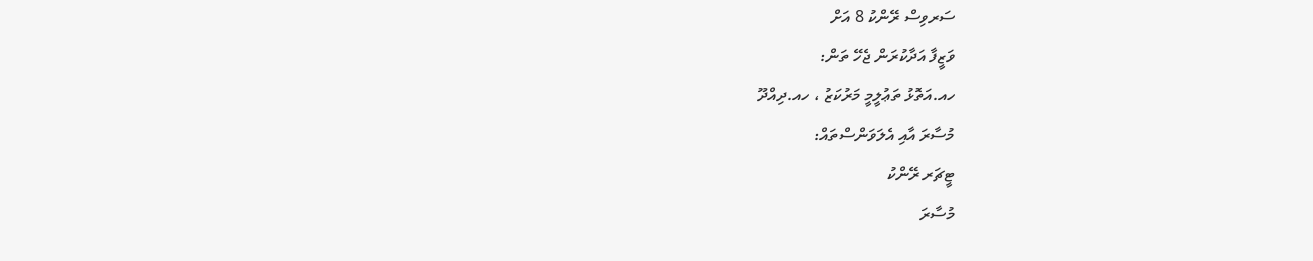ސަރވިސް ރޭންކު 8 އަށް
ވަޒީފާ އަދާކުރަން ޖެހޭ ތަން:
ހއ.އަތޮޅު ތަޢުލީމީ މަރުކަޒު ، ހއ.ދިއްދޫ
މުސާރަ އާއި އެލަވަންސްތައް:
ޓީޗަރ ރޭންކު
މުސާރަ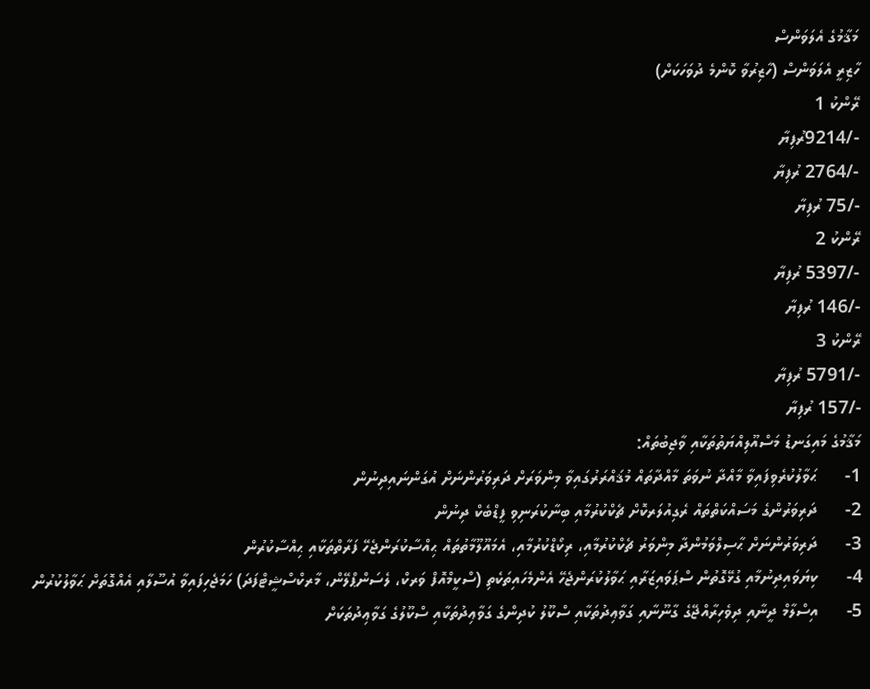މަޤާމުގެ އެލަވަންސް
ހާޒިރީ އެލަވަންސް (ހާޒިރުވާ ކޮންމެ ދުވަހަކަށް)
ރޭންކު 1
-/9214ރުފިޔާ
-/2764 ރުފިޔާ
-/75 ރުފިޔާ
ރޭންކު 2
-/5397 ރުފިޔާ
-/146 ރުފިޔާ
ރޭންކު 3
-/5791 ރުފިޔާ
-/157 ރުފިޔާ
މަޤާމުގެ މައިގަނޑު މަސްއޫލިއްޔަތުތަކާއި ވާޖިބުތައް:
1-      ޙަވާލުކުރެވިފައިވާ މާއްދާ ނުވަތަ މާއްދާތައް މުޤައްރަރުގައިވާ މިންވަރަށް ދަރިވަރުންނަށް އުގަންނައިދިނުން
2-      ދަރިވަރުންގެ މަސައްކަތްތައް ރެގިއުލަރކޮށް ޗެކްކުރުމާއި ބިނާކުރަނިވި ފީޑްބެކް ދިނުން
3-      ދަރިވަރުންނަށް ޙާސިލްވަމުންދާ މިންވަރު ޗެކްކުރުމާއި، ރިކޯޑްކުރުމާއި، އެމައޫލޫމާތުތައް ޙިއްސާކުރަންޖެހޭ ފަރާތްތަކާއި ޙިއްސާކުރުން
4-      ކިޔަވައިދިނުމާއި ގުޅޭގޮތުން ސްޕަވައިޒަރާއި ޙަވާލުކުރަންޖެހޭ އެންމެހައިތަކެތި (ސްކީމްއޮފް ވަރކް، ލެސަންޕްލޭން، މާރކްސްޝީޓްފަދަ) ހަމަޖެހިފައިވާ އުސޫލާއި އެއްގޮތަށް ޙަވާލުކުރުން
5-      އިސްލާމް ދީނާއި ދިވެހިރާއްޖޭގެ ގާނޫނާއި ގަވާޢިދުތަކާއި ސްކޫލު ކުދިންގެ ގަވާޢިދުތަކާއި ސްކޫލުގެ ގަވާޢިދުތަކަށް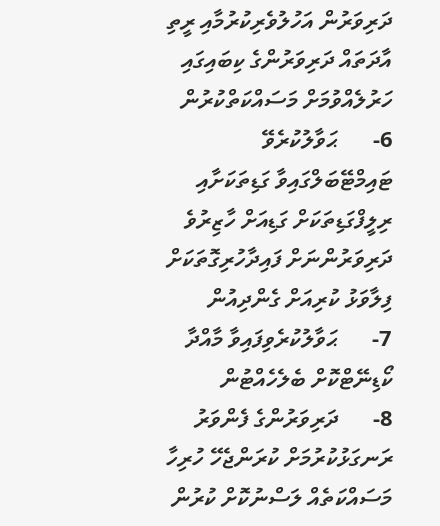ދަރިވަރުން އަހުލުވެރިކުރުމާއި ރީތި އާދަތައް ދަރިވަރުންގެ ކިބައިގައި ހަރުލެއްވުމަށް މަސައްކަތްކުރުން
6-      ޙަވާލުކުރެވޭ ޓައިމްޓޭބަލްގައިވާ ގަޑިތަކަށާއި ރިލީފްގަޑިތަކަށް ގަޑިއަށް ހާޒިރުވެ ދަރިވަރުންނަށް ފައިދާހުރިގޮތަކަށް ފިލާވަޅު ކުރިއަށް ގެންދިއުން
7-      ޙަވާލުކުރެވިފައިވާ މާއްދާ ކޯޑިނޭޓްކޮށް ބެލެހެއްޓުން
8-      ދަރިވަރުންގެ ފެންވަރު ރަނގަޅުކުރުމަށް ކުރަންޖެހޭ ހުރިހާ މަސައްކަތެއް ލަސްނުކޮށް ކުރުން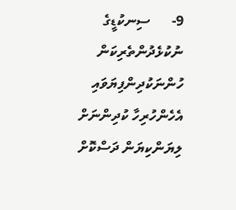9-      ސިނކުޑީގެ ނުކުޅެދުންތެރިކަން ހުންނަކުދިންފިޔަވައި އެހެންހުރިހާ ކުދިންނަށް ލިޔަންކިޔަން ދަސްކޮށް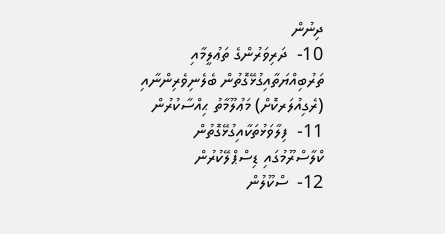ދިނުން
10-  ދަރިވަރުންގެ ތަޢުލީމާއި ތަރުބިއްޔަތާއިގުޅޭގޮތުން ބެލެނިވެރިންނާއި (ރެގިއުލަރކޮށް) މަޢުލޫމާތު ޙިއްސާކުރުން
11-  ފިލާވަޅުތަކާއިގުޅޭގޮތުން ކްލާސްރޫމުގައި ޑިސްޕްލޭކުރުން
12-  ސްކޫލުން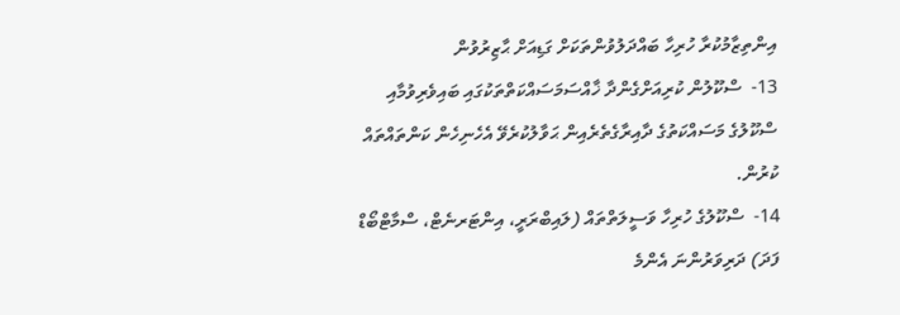އިންތިޒާމުކުރާ ހުރިހާ ބައްދަލުވުންތަކަށް ގަޑިއަށް ޙާޒިރުވުން
13-  ސްކޫލުން ކުރިއަށްގެންދާ ޚާއްސަމަސައްކަތްތަކުގައި ބައިވެރިވުމާއި ސްކޫލުގެ މަސައްކަތުގެ ދާއިރާގެތެރެއިން ޙަވާލުކުރެވޭ އެހެނިހެން ކަންތައްތައް ކުރުން.
14-  ސްކޫލުގެ ހުރިހާ ވަސީލަތްތައް (ލައިބްރަރީ، އިންޓަރނެޓް، ސްމާޓްބޯޑް ފަދަ) ދަރިވަރުންނަ އެންމެ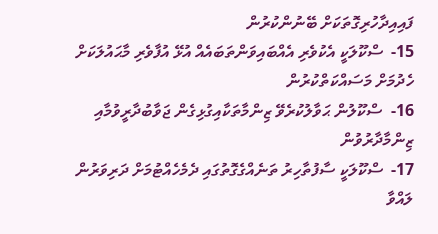ފައިއިދާހުރިގޮތަކަށް ބޭނުންކުރުން
15-  ސްކޫލަކީ އެކުވެރި އެއްބައިވަންތަބައެއް އުޅޭ އުފާވެރި މާޙައުލަކަށް ހެދުމަށް މަސައްކަތްކުރުން
16-  ސްކޫލުން ޙަވާލުކުރެވޭ ޒިންމާތަކާއިގުޅިގެން ޖަވާބުދާރީވުމާއި ޒިންމާދާރުވުން
17-  ސްކޫލަކީ ސާފުތާހިރު ތަނެއްގެގޮތުގައި ދެމެހެއްޓުމަށް ދަރިވަރުން ލައްވާ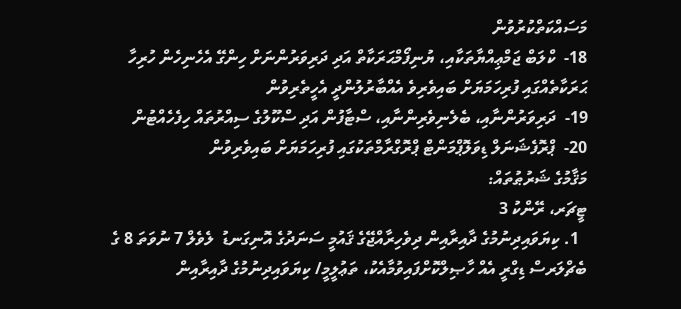މަސައްކަތްކުރުވުން
18-  ކްލަބް ޖަމްޢިއްޔާތަކާއި، ޔުނިފޯމްޙަރަކާތް އަދި ދަރިވަރުންނަށް ހިންގޭ އެހެނިހެން ހުރިހާ ޙަރަކާތެއްގައި ފުރިހަމަޔަށް ބައިވެރިވެ އެއްބާރުލުންދީ އެހީތެރިވުން
19-  ދަރިވަރުންނާއި، ބެލެނިވެރިންނާއި، ސްޓާފުން އަދި ސްކޫލުގެ ސިއްރުތައް ހިފެހެއްޓުން
20-  ޕްރޮފެޝަނަލް ޑިވަލޮޕްމަންޓް ޕްރޮގްރާމްތަކުގައި ފުރިހަމަޔަށް ބައިވެރިވުން
މަޤާމުގެ ޝަރުޠުތައް:
ޓީޗަރ، ރޭންކު 3
  1. ކިޔަވައިދިނުމުގެ ދާއިރާއިން ދިވެހިރާއްޖޭގެ ޤައުމީ ސަނަދުގެ އޮނިގަނޑު  ލެވެލް 7 ނުވަތަ 8 ގެ ބެޗްލަރސް ޑިގްރީ އެއް ހާޞިލްކޮށްފައިވުމާއެކު، ތަޢުލީމީ/ ކިޔަވައިދިނުމުގެ ދާއިރާއިން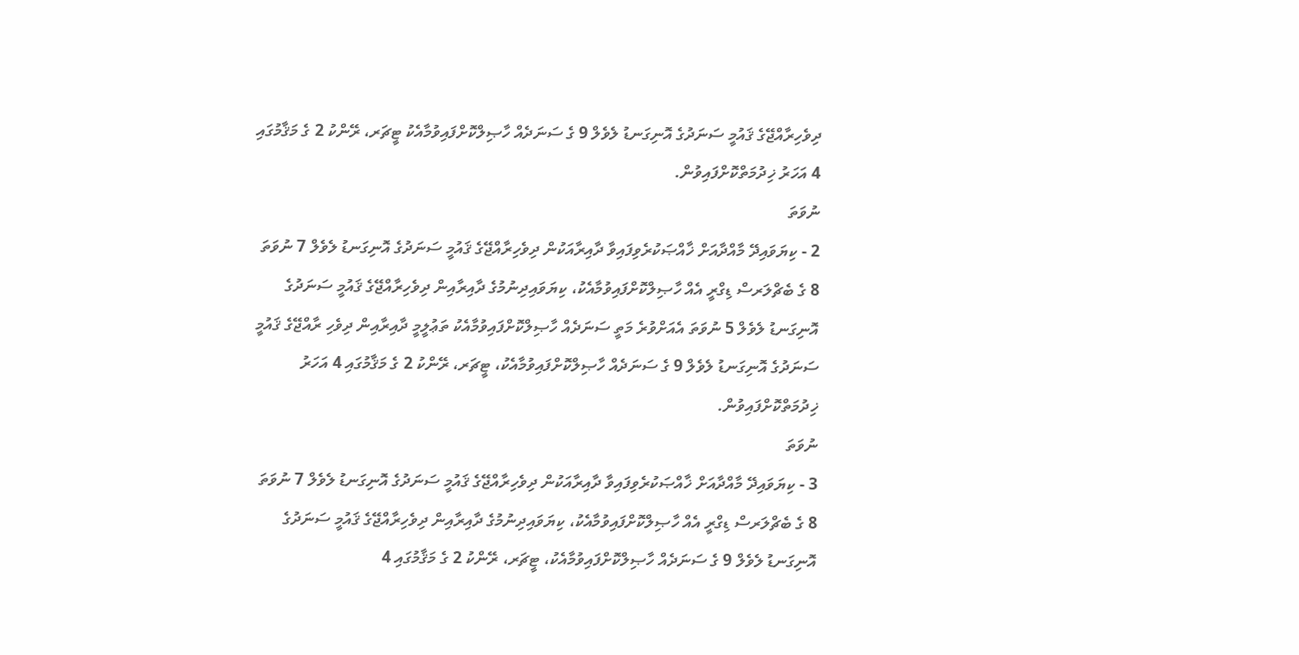ދިވެހިރާއްޖޭގެ ޤައުމީ ސަނަދުގެ އޮނިގަނޑު ލެވެލް 9 ގެ ސަނަދެއް ހާޞިލްކޮށްފައިވުމާއެކު ޓީޗަރ، ރޭންކު 2 ގެ މަޤާމުގައި 4 އަހަރު ޚިދުމަތްކޮށްފައިވުން.
ނުވަތަ
2 - ކިޔަވައިދޭ މާއްދާއަށް ޚާއްޞަކުރެވިފައިވާ ދާއިރާއަކުން ދިވެހިރާއްޖޭގެ ޤައުމީ ސަނަދުގެ އޮނިގަނޑު ލެވެލް 7 ނުވަތަ 8 ގެ ބެޗްލަރސް ޑިގްރީ އެއް ހާޞިލްކޮށްފައިވުމާއެކު، ކިޔަވައިދިނުމުގެ ދާއިރާއިން ދިވެހިރާއްޖޭގެ ޤައުމީ ސަނަދުގެ އޮނިގަނޑު ލެވެލް 5 ނުވަތަ އެއަށްވުރެ މަތީ ސަނަދެއް ހާޞިލްކޮށްފައިވުމާއެކު ތަޢުލީމީ ދާއިރާއިން ދިވެހި ރާއްޖޭގެ ޤައުމީ ސަނަދުގެ އޮނިގަނޑު ލެވެލް 9 ގެ ސަނަދެއް ހާޞިލްކޮށްފައިވުމާއެކު، ޓީޗަރ، ރޭންކު 2 ގެ މަޤާމުގައި 4 އަހަރު ޚިދުމަތްކޮށްފައިވުން.
ނުވަތަ
3 - ކިޔަވައިދޭ މާއްދާއަށް ޚާއްޞަކުރެވިފައިވާ ދާއިރާއަކުން ދިވެހިރާއްޖޭގެ ޤައުމީ ސަނަދުގެ އޮނިގަނޑު ލެވެލް 7 ނުވަތަ 8 ގެ ބެޗްލަރސް ޑިގްރީ އެއް ހާޞިލްކޮށްފައިވުމާއެކު، ކިޔަވައިދިނުމުގެ ދާއިރާއިން ދިވެހިރާއްޖޭގެ ޤައުމީ ސަނަދުގެ އޮނިގަނޑު ލެވެލް 9 ގެ ސަނަދެއް ހާޞިލްކޮށްފައިވުމާއެކު، ޓީޗަރ، ރޭންކު 2 ގެ މަޤާމުގައި 4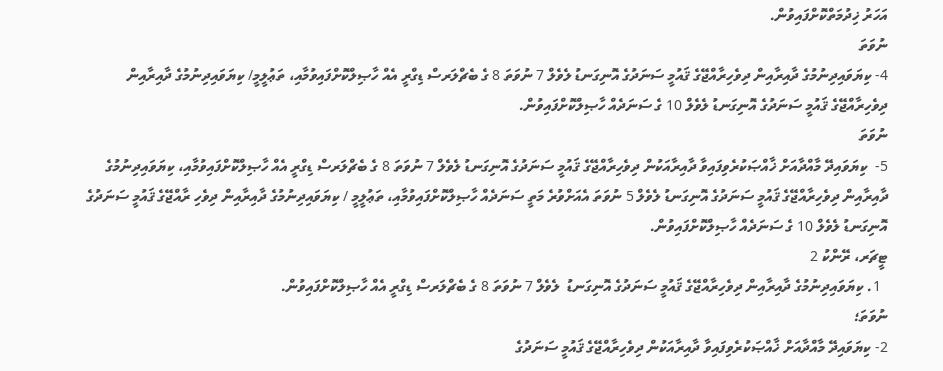އަހަރު ޚިދުމަތްކޮށްފައިވުން.
ނުވަތަ
4- ކިޔަވައިދިނުމުގެ ދާއިރާއިން ދިވެހިރާއްޖޭގެ ޤައުމީ ސަނަދުގެ އޮނިގަނޑު ލެވެލް 7 ނުވަތަ 8 ގެ ބެޗްލަރސް ޑިގްރީ އެއް ހާޞިލްކޮށްފައިވުމާއި، ތަޢުލީމީ/ ކިޔަވައިދިނުމުގެ ދާއިރާއިން ދިވެހިރާއްޖޭގެ ޤައުމީ ސަނަދުގެ އޮނިގަނޑު ލެވެލް 10 ގެ ސަނަދެއް ހާޞިލްކޮށްފައިވުން.
ނުވަތަ
5-  ކިޔަވައިދޭ މާއްދާއަށް ޚާއްޞަކުރެވިފައިވާ ދާއިރާއަކުން ދިވެހިރާއްޖޭގެ ޤައުމީ ސަނަދުގެ އޮނިގަނޑު ލެވެލް 7 ނުވަތަ 8 ގެ ބެޗްލަރސް ޑިގްރީ އެއް ހާޞިލްކޮށްފައިވުމާއި، ކިޔަވައިދިނުމުގެ ދާއިރާއިން ދިވެހިރާއްޖޭގެ ޤައުމީ ސަނަދުގެ އޮނިގަނޑު ލެވެލް 5 ނުވަތަ އެއަށްވުރެ މަތީ ސަނަދެއް ހާޞިލްކޮށްފައިވުމާއި، ތަޢުލީމީ / ކިޔަވައިދިނުމުގެ ދާއިރާއިން ދިވެހި ރާއްޖޭގެ ޤައުމީ ސަނަދުގެ އޮނިގަނޑު ލެވެލް 10 ގެ ސަނަދެއް ހާޞިލްކޮށްފައިވުން.
ޓީޗަރ، ރޭންކު 2
  1. ކިޔަވައިދިނުމުގެ ދާއިރާއިން ދިވެހިރާއްޖޭގެ ޤައުމީ ސަނަދުގެ އޮނިގަނޑު  ލެވެލް 7 ނުވަތަ 8 ގެ ބެޗްލަރސް ޑިގްރީ އެއް ހާޞިލްކޮށްފައިވުން.
ނުވަތަ؛
2- ކިޔަވައިދޭ މާއްދާއަށް ޚާއްޞަކުރެވިފައިވާ ދާއިރާއަކުން ދިވެހިރާއްޖޭގެ ޤައުމީ ސަނަދުގެ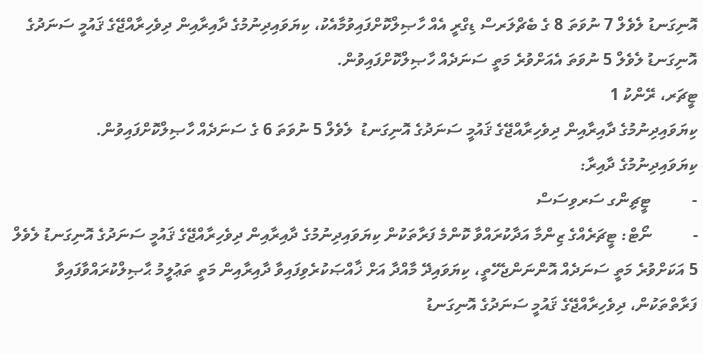އޮނިގަނޑު ލެވެލް 7 ނުވަތަ 8 ގެ ބެޗްލަރސް ޑިގްރީ އެއް ހާޞިލްކޮށްފައިވުމާއެކު، ކިޔަވައިދިނުމުގެ ދާއިރާއިން ދިވެހިރާއްޖޭގެ ޤައުމީ ސަނަދުގެ އޮނިގަނޑު ލެވެލް 5 ނުވަތަ އެއަށްވުރެ މަތީ ސަނަދެއް ހާޞިލްކޮށްފައިވުން.
ޓީޗަރ، ރޭންކު 1
ކިޔަވައިދިނުމުގެ ދާއިރާއިން ދިވެހިރާއްޖޭގެ ޤައުމީ ސަނަދުގެ އޮނިގަނޑު  ލެވެލް 5 ނުވަތަ 6 ގެ ސަނަދެއް ހާޞިލްކޮށްފައިވުން.
ކިޔަވައިދިނުމުގެ ދާއިރާ:
-          ޓީޗިންގ ސަރވިސަސް
-          ނޯޓް: ޓީޗަރެއްގެ ޒިންމާ އަދާކުރައްވާ ކޮންމެ ފަރާތަކުން ކިޔަވައިދިނުމުގެ ދާއިރާއިން ދިވެހިރާއްޖޭގެ ޤައުމީ ސަނަދުގެ އޮނިގަނޑު ލެވެލް 5 އަކަށްވުރެ މަތީ ސަނަދެއް އޮންނަންޖެހޭތީ، ކިޔަވައިދޭ މާއްދާ އަށް ޚާއްޞަކުރެވިފައިވާ ދާއިރާއިން މަތީ ތަޢުލީމު ޙާޞިލްކުރައްވާފައިވާ ފަރާތްތަކުން، ދިވެހިރާއްޖޭގެ ޤައުމީ ސަނަދުގެ އޮނިގަނޑު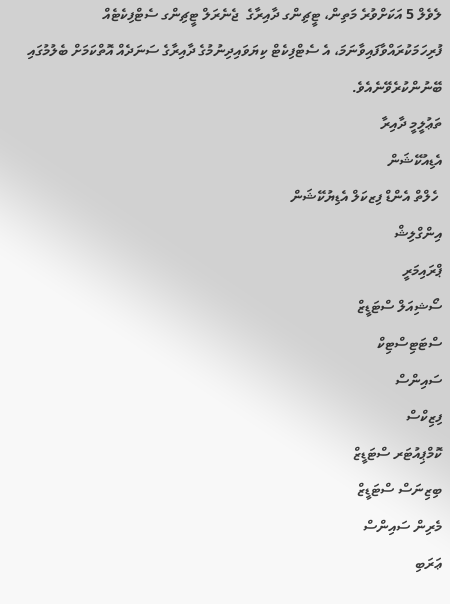ލެވެލް 5 އަކަށްވުރެ މަތިން، ޓީޗިންގ ދާއިރާގެ  ޖެނެރަލް ޓީޗިންގ ސެޓްފިކެޓެއް ފުރިހަމަކުރައްވާފައިވާނަމަ، އެ ސެޓްފިކެޓް ކިޔަވައިދިނުމުގެ ދާއިރާގެ ސަނަދެއް އޮތްކަމަށް ބެލުމުގައި ބޭނުންކުރެވޭނެއެވެ.
ތަޢުލީމީ ދާއިރާ
އެޑިއުކޭޝަން
 ހެލްތް އެންޑް ފިޒކަލް އެޑިޔުކޭޝަން
އިންގްލިޝް
ޕްރައިމަރީ
ސޯޝިއަލް ސްޓަޑީޒް
ސްޓަޓިސްޓިކް
ސައިންސް
ފިޒިކްސް
ކޮމްޕިއުޓަރ ސްޓަޑީޒް
ބިޒިނަސް ސްޓަޑީޒް
މެރިން ސައިންސް
ޢަރަބި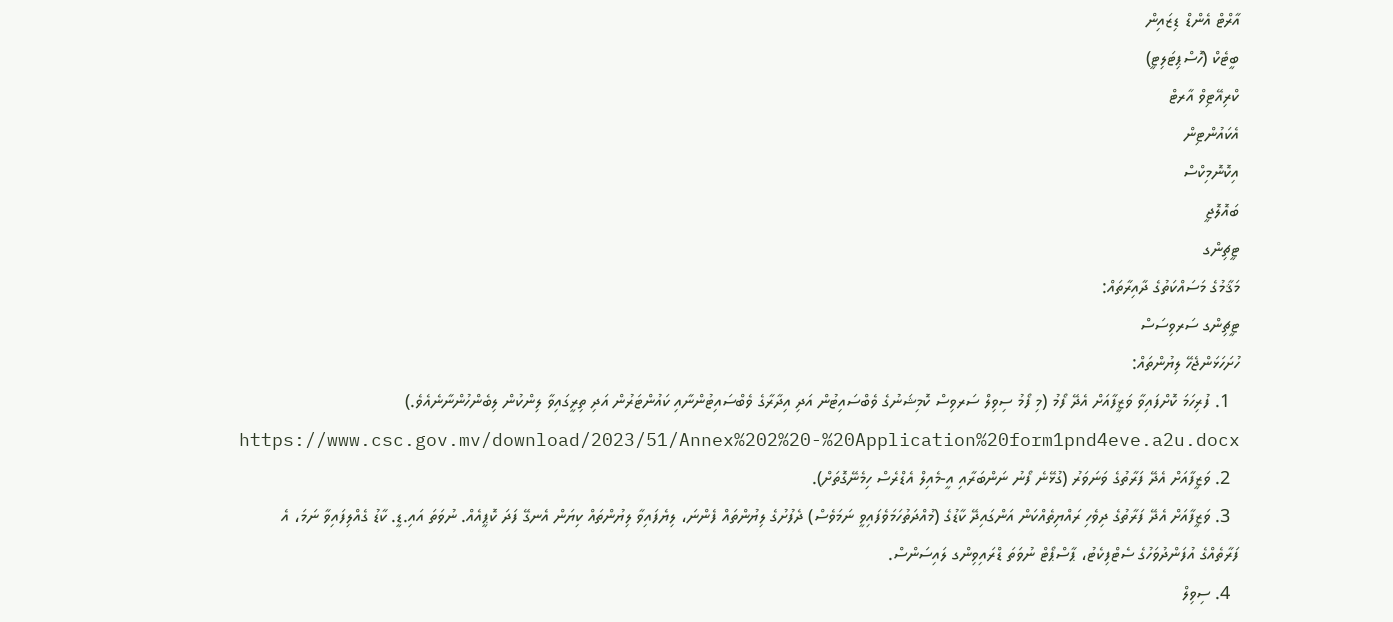އާރްޓް އެންޑް ޑިޒައިން
ބީޓެކް (ހޮސްޕިޓަލިޓީ)
ކްރިއޭޓިވް އާރޓް
އެކައުންޓިން
އިކޮނޮމިކްސް
ބައޮލޮޖީ
ޓީޗިންގ
މަޤާމުގެ މަސައްކަތުގެ ދާއިރާތައް:
ޓީޗިންގ ސަރވިސަސް
ހުށަހަޅަންޖެހޭ ލިޔުންތައް:
  1. ފުރިހަމަ ކޮށްފައިވާ ވަޒީފާއަށް އެދޭ ފޯމު (މި ފޯމު ސިވިލް ސަރވިސް ކޮމިޝަނުގެ ވެބްސައިޓުން އަދި އިދާރާގެ ވެބްސައިޓުންނާއި ކައުންޓަރުން އަދި ތިރީގައިވާ ލިންކުން ލިބެންހުންނާނެއެވެ.)  https://www.csc.gov.mv/download/2023/51/Annex%202%20-%20Application%20form1pnd4eve.a2u.docx
  2. ވަޒީފާއަށް އެދޭ ފަރާތުގެ ވަނަވަރު (ގުޅޭނެ ފޯނު ނަންބަރާއި އީ-މެއިލް އެޑްރެސް ހިމެނޭގޮތަށް).
  3. ވަޒީފާއަށް އެދޭ ފަރާތުގެ ދިވެހި ރައްޔިތެއްކަން އަންގައިދޭ ކާޑުގެ (މުއްދަތުހަމަވެފައިވީ ނަމަވެސް) ދެފުށުގެ ލިޔުންތައް ފެންނަ، ލިޔެފައިވާ ލިޔުންތައް ކިޔަން އެނގޭ ފަދަ ކޮޕީއެއް. ނުވަތަ އައި.ޑީ. ކާޑު ގެއްލިފައިވާ ނަމަ، އެ ފަރާތެއްގެ އުފަންދުވަހުގެ ސެޓްފިކެޓު، ޕާސްޕޯޓް ނުވަތަ ޑްރައިވިންގ ލައިސަންސް.
  4. ސިވިލް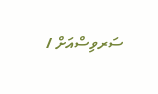ސަރވިސްއަށް /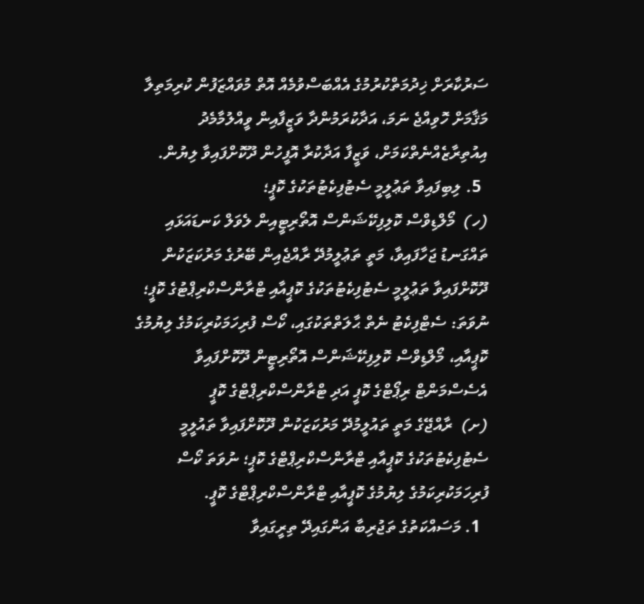ސަރުކާރަށް ޚިދުމަތްކުރުމުގެ އެއްބަސްވުމެއް އޮތް މުވައްޒަފުން ކުރިމަތިލާ މަޤާމަށް ހޮވިއްޖެ ނަމަ، އަދާކުރަމުންދާ ވަޒީފާއިން ވީއްލުމާމެދު އިއުތިރާޒެއްނެތްކަމަށް، ވަޒީފާ އަދާކުރާ އޮފީހުން ދޫކޮށްފައިވާ ލިޔުން.
  5. ލިބިފައިވާ ތަޢުލީމީ ސެޓުފިކެޓުތަކުގެ ކޮޕީ؛
(ހ)  މޯލްޑިވްސް ކޮލިފިކޭޝަންސް އޮތޯރިޓީއިން ލެވަލް ކަނޑައަޅައި ތައްގަނޑު ޖަހާފައިވާ، މަތީ ތަޢުލީމުދޭ ރާއްޖެއިން ބޭރުގެ މަރުކަޒަކުން ދޫކޮށްފައިވާ ތަޢުލީމީ ސެޓުފިކެޓުތަކުގެ ކޮޕީއާއި ޓްރާންސްކްރިޕްޓުގެ ކޮޕީ؛ ނުވަތަ: ސެޓްފިކެޓު ނެތް ޙާލަތްތަކުގައި، ކޯސް ފުރިހަމަކުރިކަމުގެ ލިޔުމުގެ ކޮޕީއާއި، މޯލްޑިވްސް ކޮލިފިކޭޝަންސް އޮތޯރިޓީން ދޫކޮށްފައިވާ އެސެސްމަންޓް ރިޕޯޓްގެ ކޮޕީ އަދި ޓްރާންސްކްރިޕްޓްގެ ކޮޕީ
(ށ)  ރާއްޖޭގެ މަތީ ތައުލީމުދޭ މަރުކަޒަކުން ދޫކޮށްފައިވާ ތައުލީމީ ސެޓުފިކެޓުތަކުގެ ކޮޕީއާއި ޓްރާންސްކްރިޕްޓްގެ ކޮޕީ؛ ނުވަތަ ކޯސް ފުރިހަމަކުރިކަމުގެ ލިޔުމުގެ ކޮޕީއާއި ޓްރާންސްކްރިޕްޓްގެ ކޮޕީ.
  1. މަސައްކަތުގެ ތަޖުރިބާ އަންގައިދޭ ތިރީގައިވާ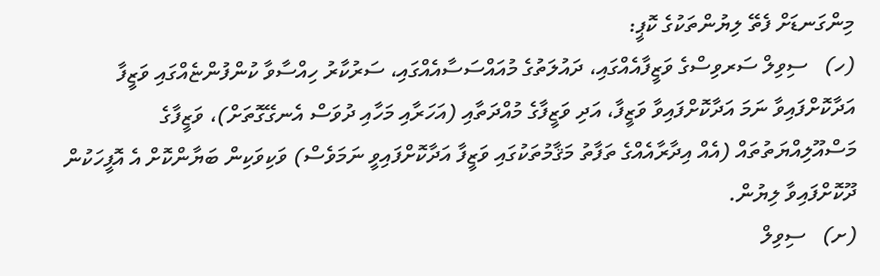މިންގަނޑަށް ފެތޭ ލިޔުންތަކުގެ ކޮޕީ:
(ހ)   ސިވިލް ސަރވިސްގެ ވަޒީފާއެއްގައި، ދައުލަތުގެ މުއައްސަސާއެއްގައި، ސަރުކާރު ހިއްސާވާ ކުންފުންޏެއްގައި ވަޒީފާ އަދާކޮށްފައިވާ ނަމަ އަދާކޮށްފައިވާ ވަޒީފާ، އަދި ވަޒީފާގެ މުއްދަތާއި (އަހަރާއި މަހާއި ދުވަސް އެނގޭގޮތަށް)، ވަޒީފާގެ މަސްއޫލިއްޔަތުތައް (އެއް އިދާރާއެއްގެ ތަފާތު މަޤާމުތަކުގައި ވަޒީފާ އަދާކޮށްފައިވީ ނަމަވެސް) ވަކިވަކިން ބަޔާންކޮށް އެ އޮފީހަކުން ދޫކޮށްފައިވާ ލިޔުން.
(ށ)   ސިވިލް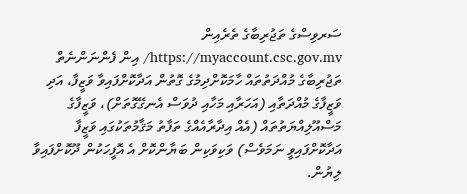ސަރވިސްގެ ތަޖުރިބާގެ ތެރެއިން https://myaccount.csc.gov.mv/ އިން ފެންނަންނެތް ތަޖުރިބާގެ މުއްދަތުތައް ހާމަކޮށްދިމުގެ ގޮތުން އަދާކޮށްފައިވާ ވަޒީފާ، އަދި ވަޒީފާގެ މުއްދަތާއި (އަހަރާއި މަހާއި ދުވަސް އެނގޭގޮތަށް)، ވަޒީފާގެ މަސްއޫލިއްޔަތުތައް (އެއް އިދާރާއެއްގެ ތަފާތު މަޤާމުތަކުގައި ވަޒީފާ އަދާކޮށްފައިވީ ނަމަވެސް) ވަކިވަކިން ބަޔާންކޮށް އެ އޮފީހަކުން ދޫކޮށްފައިވާ ލިޔުން.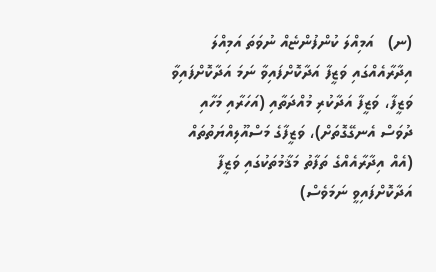(ނ)   އަމިއްލަ ކުންފުންޏެއް ނުވަތަ އަމިއްލަ އިދާރާއެއްގައި ވަޒީފާ އަދާކޮށްފައިވާ ނަމަ އަދާކޮށްފައިވާ ވަޒީފާ، ވަޒީފާ އަދާކުރި މުއްދަތާއި (އަހަރާއި މަހާއި ދުވަސް އެނގޭގޮތަށް)، ވަޒީފާގެ މަސްއޫލިއްޔަތުތައް (އެއް އިދާރާއެއްގެ ތަފާތު މަޤާމުތަކުގައި ވަޒީފާ އަދާކޮށްފައިވީ ނަމަވެސް)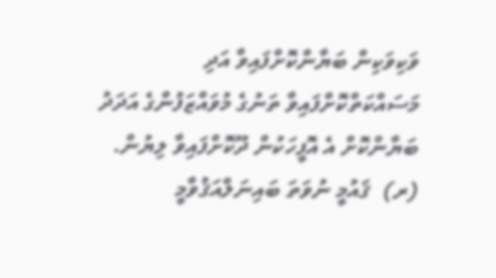ވަކިވަކިން ބަޔާންކޮށްފައިވާ އަދި މަސައްކަތްކޮށްފައިވާ ތަނުގެ މުވައްޒަފުންގެ އަދަދު ބަޔާންކޮށް އެ އޮފީހަކުން ދޫކޮށްފައިވާ ލިޔުން.
(ރ)  ޤައުމީ ނުވަތަ ބައިނަލްއަޤުވާމީ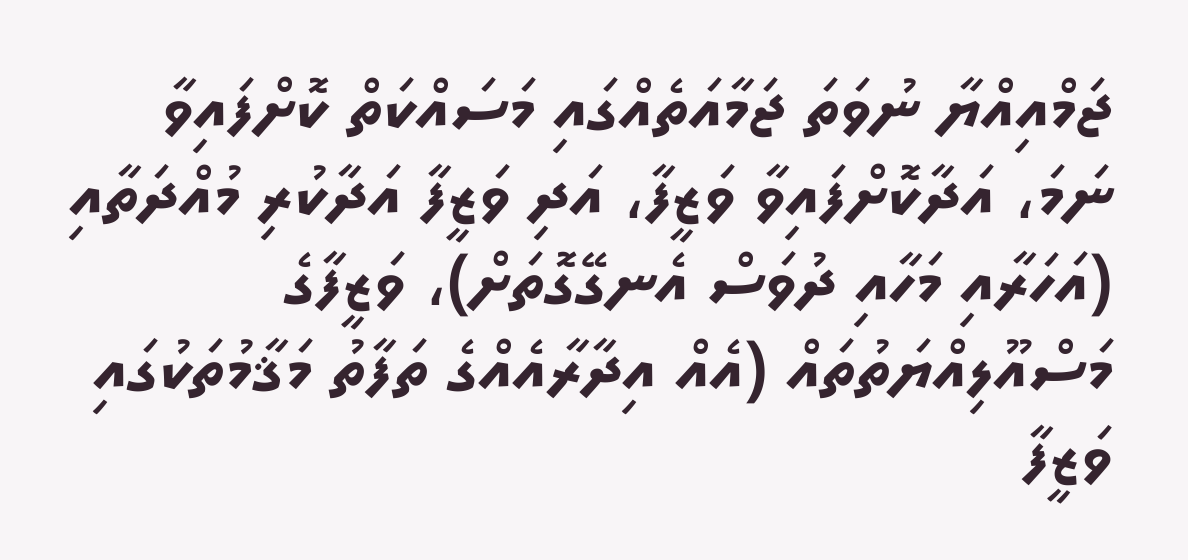ޖަމްއިއްޔާ ނުވަތަ ޖަމާއަތެއްގައި މަސައްކަތް ކޮށްފައިވާ ނަމަ، އަދާކޮށްފައިވާ ވަޒީފާ، އަދި ވަޒީފާ އަދާކުރި މުއްދަތާއި (އަހަރާއި މަހާއި ދުވަސް އެނގޭގޮތަށް)، ވަޒީފާގެ މަސްއޫލިއްޔަތުތައް (އެއް އިދާރާއެއްގެ ތަފާތު މަޤާމުތަކުގައި ވަޒީފާ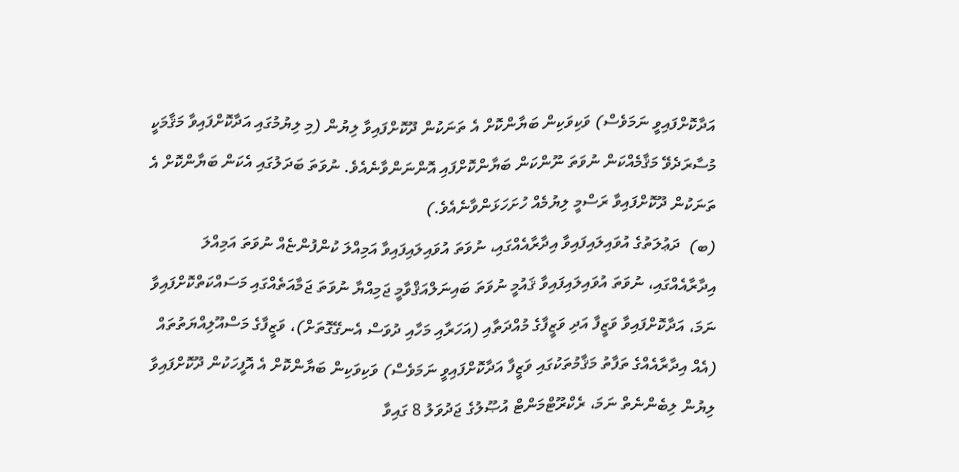އަދާކޮށްފައިވީ ނަމަވެސް) ވަކިވަކިން ބަޔާންކޮށް އެ ތަނަކުން ދޫކޮށްފައިވާ ލިޔުން (މި ލިޔުމުގައި އަދާކޮށްފައިވާ މަޤާމަކީ މުސާރަދެވޭ މަޤާމެއްކަން ނުވަތަ ނޫންކަން ބަޔާންކޮށްފައި އޮންނަންވާނެއެވެ. ނުވަތަ ބަދަލުގައި އެކަން ބަޔާންކޮށް އެ ތަނަކުން ދޫކޮށްފައިވާ ރަސްމީ ލިޔުމެއް ހުށަހަޅަންވާނެއެވެ.)
(ބ)  ދަޢުލަތުގެ އުވައިލައިފައިވާ އިދާރާއެއްގައި، ނުވަތަ އުވައިލައިފައިވާ އަމިއްލަ ކުންފުންޏެއް ނުވަތަ އަމިއްލަ އިދާރާއެއްގައި، ނުވަތަ އުވައިލައިފައިވާ ޤައުމީ ނުވަތަ ބައިނަލްއަޤްވާމީ ޖަމިއްޔާ ނުވަތަ ޖަމާއަތެއްގައި މަސައްކަތްކޮށްފައިވާ ނަމަ، އަދާކޮށްފައިވާ ވަޒީފާ އަދި ވަޒީފާގެ މުއްދަތާއި (އަހަރާއި މަހާއި ދުވަސް އެނގޭގޮތަށް)، ވަޒީފާގެ މަސްއޫލިއްޔަތުތައް (އެއް އިދާރާއެއްގެ ތަފާތު މަޤާމުތަކުގައި ވަޒީފާ އަދާކޮށްފައިވީ ނަމަވެސް) ވަކިވަކިން ބަޔާންކޮށް އެ އޮފީހަކުން ދޫކޮށްފައިވާ ލިޔުން ލިބެންނެތް ނަމަ، ރެކްރޫޓްމަންޓް އުޞޫލުގެ ޖަދުވަލު 8 ގައިވާ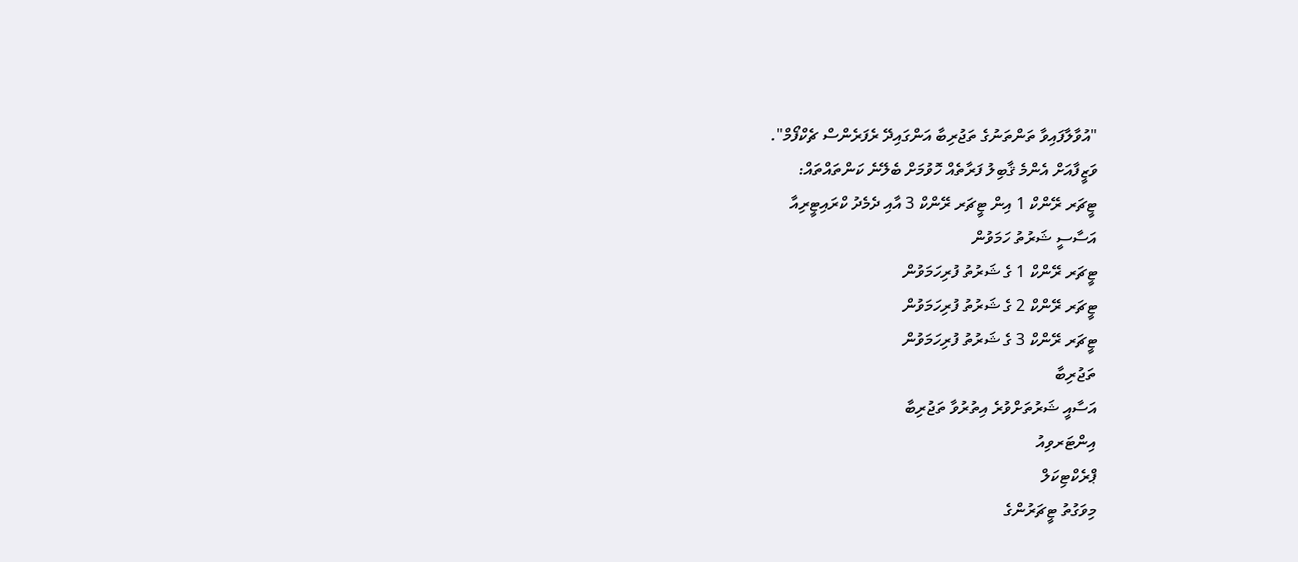"އުވާލާފައިވާ ތަންތަނުގެ ތަޖުރިބާ އަންގައިދޭ ރެފަރެންސް ޗެކްފޯމް".
ވަޒީފާއަށް އެންމެ ޤާބިލު ފަރާތެއް ހޮވުމަށް ބެލޭނެ ކަންތައްތައް:
ޓީޗަރ ރޭންކް 1 އިން ޓީޗަރ ރޭންކް 3 އާއި ދެމެދު ކްރައިޓީރިއާ
އަސާސީ ޝަރުތު ހަމަވުން
ޓީޗަރ ރޭންކް 1 ގެ ޝަރުތު ފުރިހަމަވުން
ޓީޗަރ ރޭންކް 2 ގެ ޝަރުތު ފުރިހަމަވުން
ޓީޗަރ ރޭންކް 3 ގެ ޝަރުތު ފުރިހަމަވުން
ތަޖުރިބާ
އަސާއީ ޝަރުތަށްވުރެ އިތުރުވާ ތަޖުރިބާ
އިންޓަރވިއު
ޕްރެކްޓިކަލް
މިވަގުތު ޓީޗަރުންގެ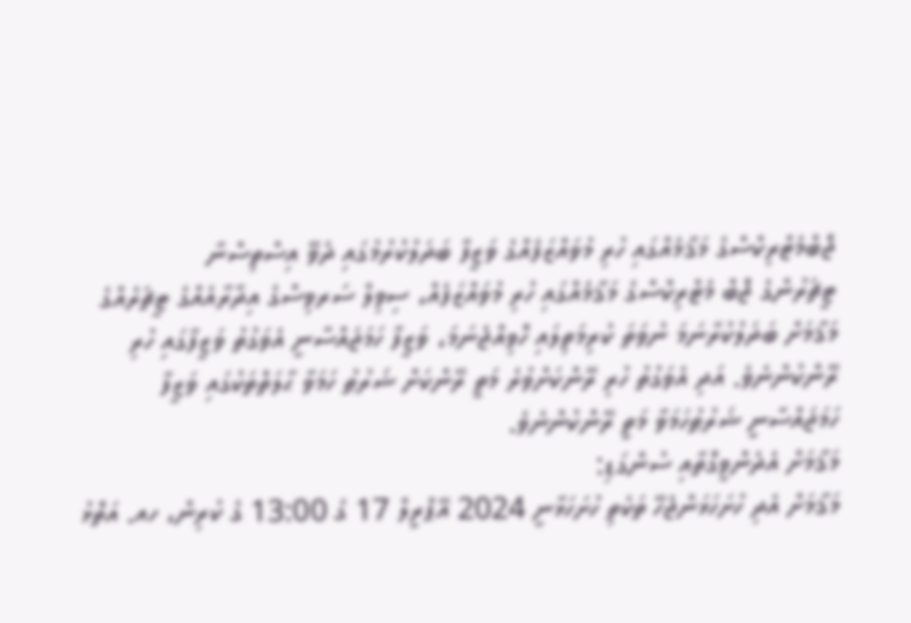ޖޮބްމެޓްރިކްސްގެ މަޤާމެއްގައި ހުރި މުވައްޒަފެއްގެ ވަޒީފާ ބަދަލުކުރުމުގައި ދެވޭ އިސްތިސްނާ
ޓީޗަރުންގެ ޖޮބް މެޓްރިކްސްގެ މަޤާމެއްގައި ހުރި މުވައްޒަފެއް، ސިވިލް ސަރވިސްގެ އިދާރާއެއްގެ ޓީޗަރެއްގެ މަޤާމަށް ބަދަލުކުރާނަމަ ނުވަތަ ކުރިމަތިލައި ހޮވިއްޖެނަމަ، ވަޒީފާ ހަމަޖައްސާނީ އެވަގުތު ވަޒީފާގައި ހުރި ރޭންކުންނެވެ. އަދި އެވަގުތު ހުރި ރޭންކަށްވުރެ މަތީ ރޭންކަށް ޝަރުޠު ހަމަވާ ޙާލަތްތަކުގައި ވަޒީފާ ހަމަޖައްސާނީ ޝަރުޠުހަމަވާ މަތީ ރޭންކުންނެވެ.
މަޤާމަށް އެދެންވީގޮތާއި ސުންގަޑި:
މަޤާމަށް އެދި ހުށަހަޅަންޖެހޭ ތަކެތި ހުށަހަޅާނީ 2024 އޭޕްރީލް 17 ގެ 13:00 ގެ ކުރިން، ހއ. އަތޮޅު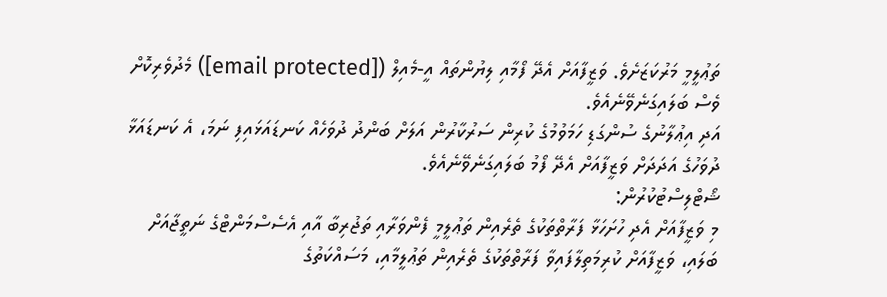ތަޢުލީމީ މަރުކަޒަށެވެ. ވަޒީފާއަށް އެދޭ ފޯމާއި ލިޔުންތައް އީ-މެއިލް ([email protected]) މެދުވެރިކޮށް ވެސް ބަލައިގަނެވޭނެއެވެ.
އަދި އިޢުލާނުގެ ސުންގަޑި ހަމަވުމުގެ ކުރިން ސަރުކާރުން އަލަށް ބަންދު ދުވަހެއް ކަނޑައަޅައިފި ނަމަ، އެ ކަނޑައަޅާ ދުވަހުގެ އަދަދަށް ވަޒީފާއަށް އެދޭ ފޯމު ބަލައިގަނެވޭނެއެވެ.
ޝޯޓްލިސްޓުކުރުން:
މި ވަޒީފާއަށް އެދި ހުށަހަޅާ ފަރާތްތަކުގެ ތެރެއިން ތަޢުލީމީ ފެންވަރާއި ތަޖުރިބާ އާއި އެސެސްމަންޓްގެ ނަތީޖާއަށް ބަލައި، ވަޒީފާއަށް ކުރިމަތިލާފައިވާ ފަރާތްތަކުގެ ތެރެއިން ތަޢުލީމާއި، މަސައްކަތުގެ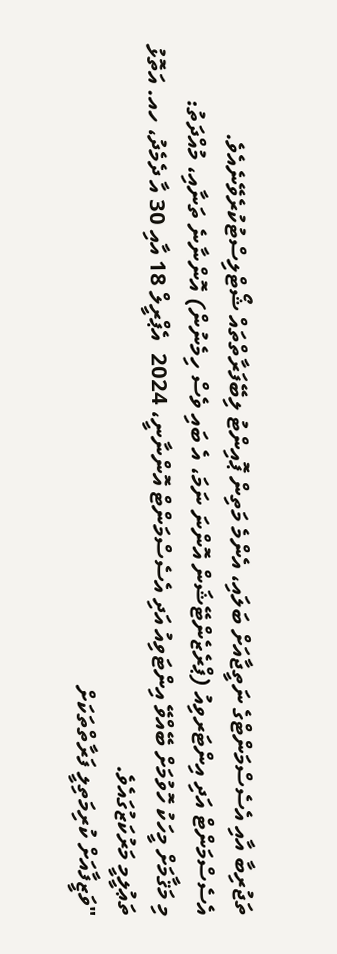ތަޖުރިބާ އާއި އެސެސްމަންޓްގެ ނަތީޖާއަށް ބަލައި، އެންމެ މަތިން ޕޮއިންޓު ލިބޭފަރާތްތައް ޝޯޓްލިސްޓުކުރެވޭނެއެވެ.
އެސެސްމަންޓް އަދި އިންޓަރވިއު (ޕްރެޒެންޓޭޝަން އޮންނަ ނަމަ، އެ ބައި ވެސް ހިމެނުން) އޮންނާނެ ތަނާއި، މުއްދަތު:
މި މަޤާމަށް މީހަކު ހޮވުމަށް ބޭއްވޭ އިންޓަވިއު އަދި އެސެސްމަންޓް އޮންނާނީ، 2024  އެޕްރީލް 18 އާއި 30 އާ ދެމެދު، ހއ. އަތޮޅު ތަޢުލީމީ މަރުކަޒުގައެވެ.
"ވަޒީފާއަށް ކުރިމަތިލީ ފަރާތްތަކަށް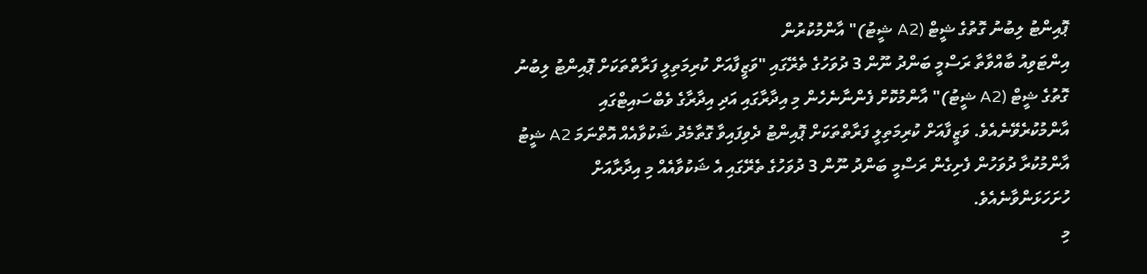ޕޮއިންޓު ލިބުނު ގޮތުގެ ޝީޓް (A2 ޝީޓު)" އާންމުކުރުން
އިންޓަވިއު ބާއްވާތާ ރަސްމީ ބަންދު ނޫން 3 ދުވަހުގެ ތެރޭގައި "ވަޒީފާއަށް ކުރިމަތިލީ ފަރާތްތަކަށް ޕޮއިންޓު ލިބުނު ގޮތުގެ ޝީޓް (A2 ޝީޓު)" އާންމުކޮށް ފެންނާނެހެން މި އިދާރާގައި އަދި އިދާރާގެ ވެބްސައިޓްގައި އާންމުކުރެވޭނެއެވެ. ވަޒީފާއަށް ކުރިމަތިލީ ފަރާތްތަކަށް ޕޮއިންޓު ދެވިފައިވާ ގޮތާމެދު ޝަކުވާއެއް އޮތްނަމަ A2 ޝީޓު އާންމުކުރާ ދުވަހުން ފެށިގެން ރަސްމީ ބަންދު ނޫން 3 ދުވަހުގެ ތެރޭގައި އެ ޝަކުވާއެއް މި އިދާރާއަށް ހުށަހަޅަންވާނެއެވެ.
މި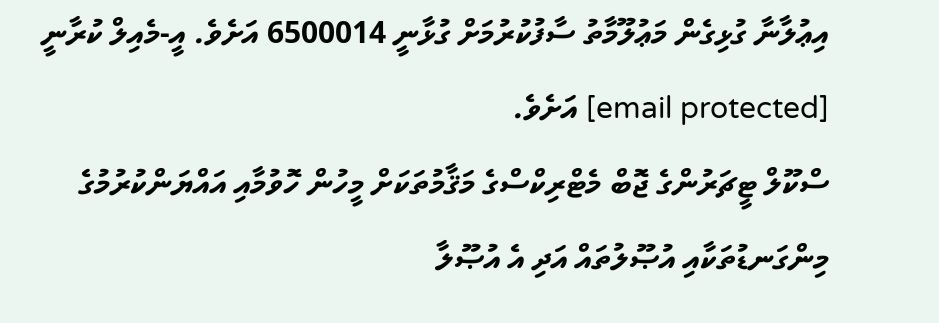އިޢުލާނާ ގުޅިގެން މަޢުލޫމާތު ސާފުކުރުމަށް ގުޅާނީ 6500014 އަށެވެ. އީ-މެއިލް ކުރާނީ [email protected] އަށެވެ.
ސްކޫލް ޓީޗަރުންގެ ޖޮބް މެޓްރިކްސްގެ މަޤާމުތަކަށް މީހުން ހޮވުމާއި އައްޔަންކުރުމުގެ މިންގަނޑުތަކާއި އުޞޫލުތައް އަދި އެ އުޞޫލާ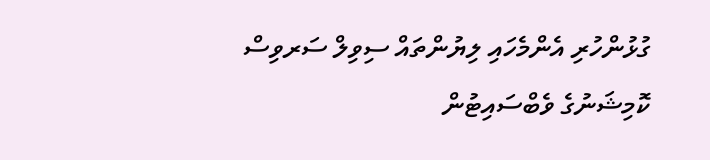ގުޅުންހުރި އެންމެހައި ލިޔުންތައް ސިވިލް ސަރވިސް ކޮމިޝަނުގެ ވެބްސައިޓުން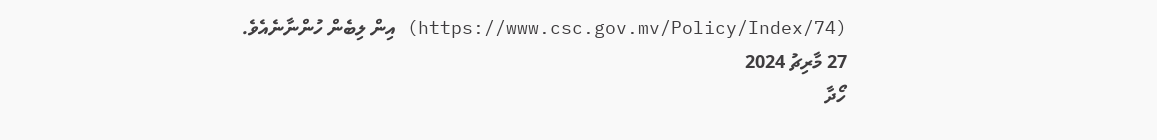(https://www.csc.gov.mv/Policy/Index/74) އިން ލިބެން ހުންނާނެއެވެ.
27 މާރިޗު 2024
ހޯދާ